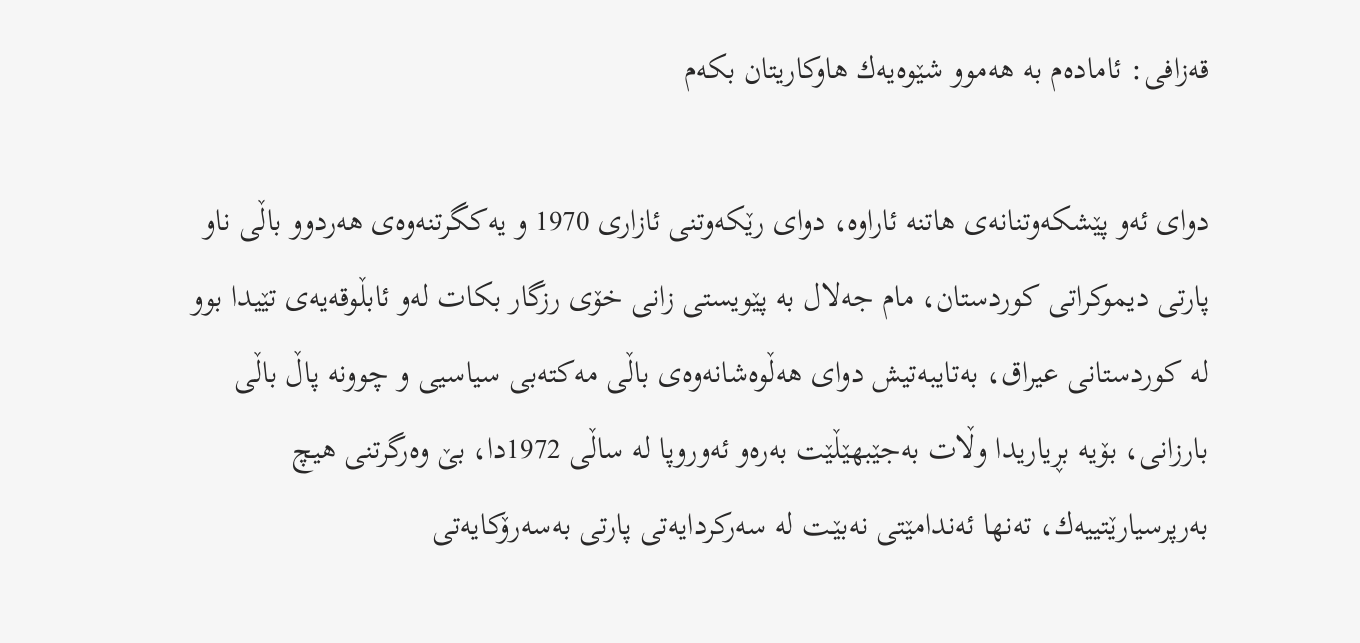قه‌زافی: ئاماده‌م به‌ هه‌موو شێوه‌یه‌ك هاوكاریتان بكه‌م

دوای ئه‌و پێشكه‌وتنانه‌ی‌ هاتنه‌ ئاراوه‌، دوای رێكه‌وتنی‌ ئازاری 1970 و یه‌كگرتنه‌وه‌ی‌ هه‌ردوو باڵی ناو پارتی دیموكراتی كوردستان، مام جه‌لال به‌ پێویستی زانی خۆی‌ رزگار بكات له‌و ئابڵوقه‌یه‌ی‌ تێیدا بوو له‌ كوردستانی عیراق، به‌تایبه‌تیش دوای هه‌ڵوه‌شانه‌وه‌ی‌ باڵی مه‌كته‌بی سیاسیی و چوونه‌ پاڵ باڵی بارزانی، بۆیه‌ بڕیاریدا وڵات به‌جێبهێڵێت به‌ره‌و ئه‌وروپا له‌ ساڵی 1972دا، بێ وه‌رگرتنی هیچ به‌رپرسیارێتییه‌ك، ته‌نها ئه‌ندامێتی نه‌بێـت له ‌سه‌ركردایه‌تی پارتی به‌سه‌رۆكایه‌تی‌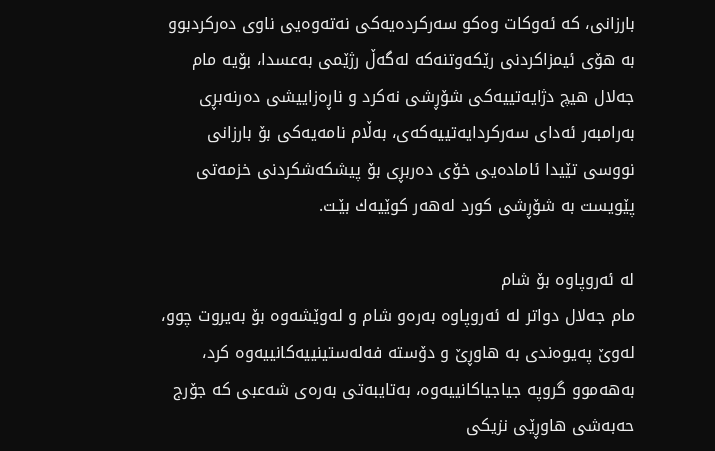بارزانی، كه‌ ئه‌وكات وه‌كو سه‌ركرده‌یه‌كی‌ نه‌ته‌وه‌یی ناوی ده‌ركردبوو به‌ هۆی‌ ئیمزاكردنی رێكه‌وتنه‌كه‌ له‌گه‌ڵ رژێمی به‌عسدا، بۆیه‌ مام جه‌لال هیچ دژایه‌تییه‌كی‌ شۆڕشی نه‌كرد و ناڕه‌زاییشی ده‌رنه‌بڕی به‌رامبه‌ر ئه‌دای سه‌ركردایه‌تییه‌كه‌ی‌، به‌ڵام نامه‌یه‌كی‌ بۆ بارزانی نووسی تێیدا ئاماده‌یی خۆی‌ ده‌ربڕی بۆ پیشكه‌شكردنی خزمه‌تی پێویست به‌ شۆڕشی كورد له‌هه‌ر كوێیه‌ك بێـت.

له‌ ئه‌روپاوه‌ بۆ شام
مام جه‌لال دواتر له‌ ئه‌روپاوه‌ به‌ره‌و شام و له‌وێشه‌وه‌ بۆ به‌یروت چوو، له‌وێ په‌یوه‌ندی به ‌هاوڕێ و دۆسته‌ فه‌له‌ستینییه‌كانییه‌وه‌ كرد، به‌هه‌موو گروپه‌ جیاجیاكانییه‌وه‌، به‌تایبه‌تی به‌ره‌ی‌ شەعبی كه‌ جۆرج حه‌به‌شی هاوڕێی نزیكی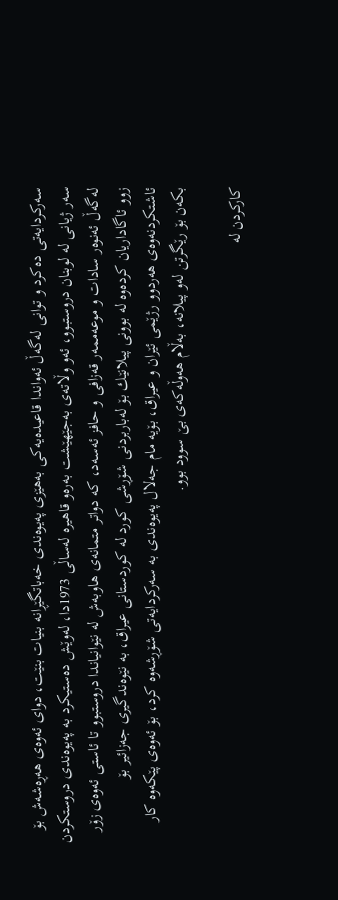سه‌ركردایه‌تی‌ ده‌كرد و توانی له‌گه‌ڵ ئه‌واندا قاعیده‌یه‌كی‌ به‌هێزی په‌یوه‌ندی خه‌باتگێڕانه‌ بنیات بنێت، دوای ئه‌وه‌ی‌ هه‌ڕه‌شه‌ش بۆ سه‌ر ژیانی له‌ لوبنان دروستبوو، ئه‌و وڵاته‌ی‌ به‌جێهێشت به‌ره‌و قاهیره‌ له‌ساڵی 1973دا، له‌وێش ده‌ستیكرد به‌ په‌یوه‌ندی دروستكردن له‌گه‌ڵ ئه‌نوه‌ر سادات و موعه‌ممه‌ر قه‌زافی و حافز ئه‌سه‌د، كه‌ دواتر متمانه‌ی‌ هاوبه‌ش له ‌نێوانیاندا دروستبوو تا ئاستی ئه‌وه‌ی‌ زۆر زوو ئاگاداریان كرده‌وه‌ له‌ بوونی پیلانێك بۆ له‌باربردنی شۆڕشی كورد له‌ كوردستانی عیراق، به‌ نێوه‌ندگیری جه‌زائیر بۆ ئاشتكردنه‌وه‌ی‌ هه‌ردوو رژێمی ئێران و عیراق، بۆیه‌ مام جه‌لال په‌یوه‌ندی به ‌سه‌ركردایه‌تی‌ شۆڕشه‌وه‌ كرد، بۆ ئه‌وه‌ی‌ پێكه‌وه‌ كار بكه‌ن بۆ رێگرتن له‌و پیلانه‌، به‌ڵام هه‌وڵه‌كه‌ی‌ بێ سوود بوو.

كاركردن له‌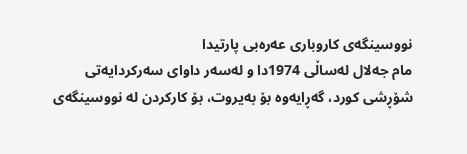نووسینگه‌ی‌ كاروباری‌ عه‌ره‌بی پارتیدا
مام جه‌لال له‌ساڵی 1974دا و له‌سه‌ر داوای سه‌ركردایه‌تی‌ شۆڕشی كورد، گه‌ڕایه‌وه‌ بۆ به‌یروت، بۆ كاركردن له‌ نووسینگه‌ی‌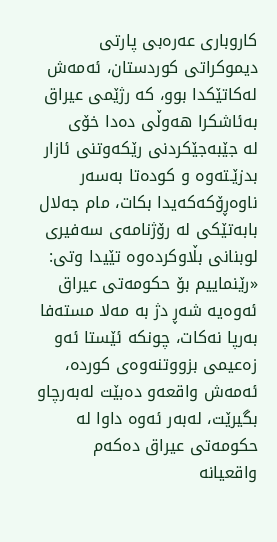كاروباری‌ عه‌ره‌بی پارتی دیموكراتی كوردستان، ئه‌مه‌ش له‌كاتێكدا بوو، كه‌ رژێمی عیراق به‌ئاشكرا هه‌وڵی ده‌دا خۆی‌ له ‌جێبه‌جێكردنی رێكه‌وتنی ئازار بدزێـته‌وه‌ و كوده‌تا به‌سه‌ر ناوه‌ڕۆكه‌كه‌یدا بكات، مام جه‌لال بابه‌تێكی له‌ رۆژنامه‌ی‌ سه‌فیری لوبنانی بڵاوكرده‌وه‌ تێیدا وتی: «رێنماییم بۆ حكومه‌تی‌ عیراق ئه‌وه‌یه‌ شه‌ڕ دژ به‌ مه‌لا مسته‌فا به‌رپا نه‌كات، چونكه‌ ئێستا ئه‌و زه‌عیمی بزووتنه‌وه‌ی‌ كورده‌، ئه‌مه‌ش واقعه‌و ده‌بێت له‌به‌رچاو بگیرێت، له‌به‌ر ئه‌وه‌ داوا له‌ حكومه‌تی‌ عیراق ده‌كه‌م واقعیانه‌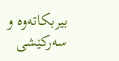بیربكاته‌وه‌ و سەرکێشی‌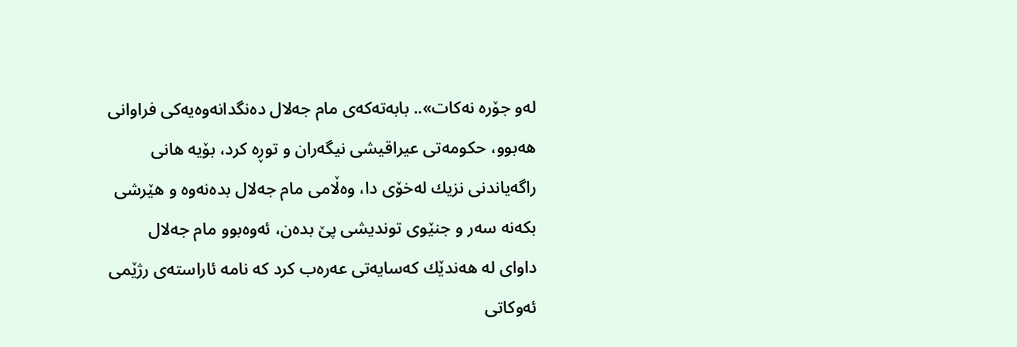له‌و جۆره‌ نه‌كات».. بابه‌ته‌كه‌ی‌ مام جه‌لال ده‌نگدانه‌وه‌یه‌كی‌ فراوانی هه‌بوو، حكومه‌تی عیراقیشی نیگه‌ران و توڕه‌ كرد، بۆیه‌ هانی راگه‌یاندنی نزیك له‌خۆی‌ دا، وەڵامی مام جه‌لال بده‌نه‌وه‌ و هێرشی بكه‌نه‌ سه‌ر و جنێوی توندیشی پێ بده‌ن، ئه‌وه‌بوو مام جه‌لال داوای له‌ هه‌ندێك كه‌سایه‌تی عه‌ره‌ب كرد كه‌ نامه‌ ئاراسته‌ی‌ رژێمی ئه‌وكاتی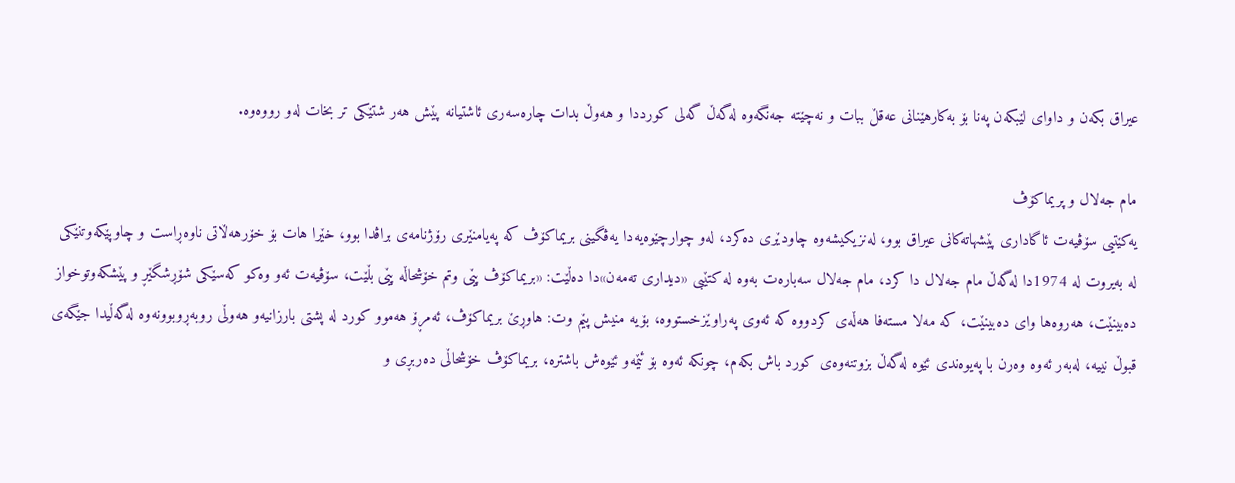عیراق بكه‌ن و داوای لێبكه‌ن په‌نا بۆ به‌كارهێنانی عه‌قڵ ببات و نه‌چێته‌ جه‌نگه‌وه‌ له‌گه‌ڵ گه‌لی كورددا و هه‌وڵ بدات چاره‌سه‌ری‌ ئاشتیانه‌ پێش هه‌ر شتێكی تر بخات له‌و رووه‌وه‌.

مام جه‌لال و پریماكۆڤ
یه‌كێتیی سۆڤیەت ئاگاداری پێشهاته‌كانی عیراق بوو، له‌نزیكیشه‌وه‌ چاودێری ده‌كرد، له‌و چوارچێوه‌یه‌دا یه‌ڤگینی بریماكۆڤ كه‌ په‌یامنێری‌ رۆژنامه‌ی‌ براڤدا بوو، خێرا هات بۆ خۆرهه‌ڵاتی ناوه‌ڕاست و چاوپێكه‌وتنێكی له‌ به‌یروت له‌ 1974دا له‌گه‌ڵ مام جه‌لال دا كرد، مام جه‌لال سه‌باره‌ت به‌وه‌ له‌ كتێبی «دیداری ته‌مه‌ن»دا ده‌ڵێت: «بریماكۆڤ پێی وتم خۆشحاڵه‌ پێی‌ بڵێت، سۆڤیەت ئه‌و وه‌كو كه‌سێكی شۆڕشگێڕ و پێشكه‌وتوخواز ده‌بینێت، هه‌روه‌ها وای ده‌بینێت، كه‌ مه‌لا مسته‌فا هه‌ڵه‌ی‌ كردووه‌ كه‌ ئه‌وی‌ په‌راوێزخستووه‌، بۆیه‌ منیش پێم وت: هاوڕێ بریماكۆڤ، ئه‌مڕۆ هه‌موو كورد له‌ پشتی بارزانیه‌و هه‌وڵی روبه‌ڕوبوونه‌وه‌ له‌گه‌ڵیدا جێگه‌ی‌ قبوڵ نییه‌، له‌به‌ر ئه‌وه‌ وه‌رن با په‌یوه‌ندی ئێوه‌ له‌گه‌ڵ بزوتنه‌وه‌ی‌ كورد باش بكه‌م، چونكه‌ ئه‌وه‌ بۆ ئێمه‌و ئێوه‌ش باشتره‌، بریماكۆڤ خۆشحاڵی ده‌ربڕی و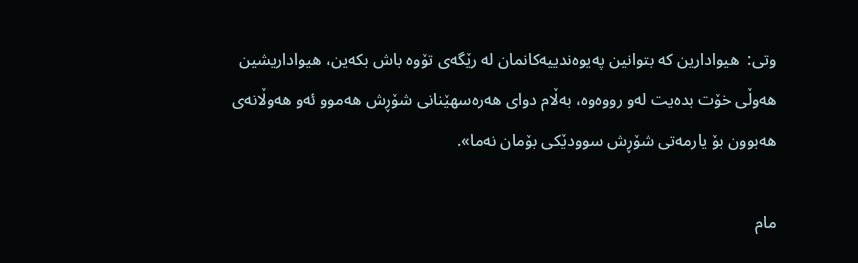وتی:  هیوادارین كه‌ بتوانین په‌یوه‌ندییه‌كانمان له ‌رێگه‌ی‌ تۆوه‌ باش بكه‌ین، هیواداریشین هه‌وڵی خۆت بده‌یت له‌و رووه‌وه‌، به‌ڵام دوای هه‌ره‌سهێنانی شۆڕش هه‌موو ئه‌و هه‌وڵانه‌ی‌ هه‌بوون بۆ یارمه‌تی شۆڕش سوودێكی بۆمان نه‌ما».

مام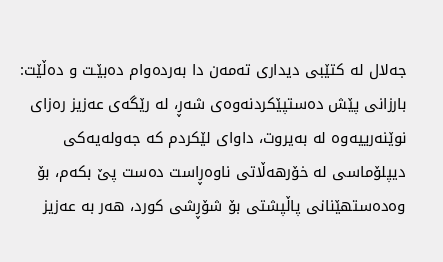جه‌لال له‌ كتێبی دیداری ته‌مه‌ن دا به‌رده‌وام ده‌بێـت و ده‌ڵێت: بارزانی پێش ده‌ستپێكردنه‌وه‌ی‌ شه‌ڕ، له‌ رێگه‌ی‌ عه‌زیز ره‌زای نوێنه‌رییه‌وه‌ له‌ به‌یروت، داوای لێكردم كه‌ جه‌وله‌یه‌كی‌ دیپلۆماسی له‌ خۆرهه‌ڵاتی ناوه‌ڕاست ده‌ست پێ بكه‌م، بۆ وه‌ده‌ستهێنانی پاڵپشتی بۆ شۆڕشی كورد، هه‌ر به‌ عه‌زیز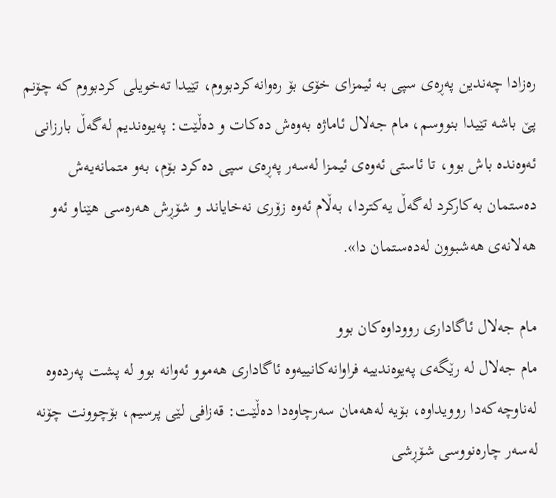ره‌زادا چه‌ندین په‌ڕه‌ی‌ سپی به‌ ئیمزای خۆی‌ بۆ ره‌وانه‌كردبووم، تێیدا ته‌خویلی كردبووم كه‌ چۆنم پێ باشه‌ تێیدا بنووسم، مام جه‌لال ئاماژه‌ به‌وه‌ش ده‌كات و ده‌ڵێت: په‌یوه‌ندیم له‌گه‌ڵ بارزانی ئه‌وه‌نده‌ باش بوو، تا ئاستی ئه‌وه‌ی‌ ئیمزا له‌سه‌ر په‌ڕه‌ی‌ سپی ده‌كرد بۆم، به‌و متمانه‌یه‌ش ده‌ستمان به‌كاركرد له‌گه‌ڵ یه‌كتردا، به‌ڵام ئه‌وه‌ زۆری نه‌خایاند و شۆڕش هه‌ره‌سی هێناو ئه‌و هه‌لانه‌ی‌ هه‌شبوون له‌ده‌ستمان دا».

مام جه‌لال ئاگاداری رووداوه‌كان بوو
مام جه‌لال له ‌رێگه‌ی‌ په‌یوه‌ندییه‌ فراوانه‌كانییه‌وه‌ ئاگاداری هه‌موو ئه‌وانه‌ بوو لە پشت په‌رده‌وە له‌ناوچه‌كه‌دا روویداوە، بۆیه‌ له‌هه‌مان سه‌رچاوه‌دا ده‌ڵێـت: قه‌زافی لێی پرسیم، بۆچوونت چۆنه‌ له‌سه‌ر چاره‌نووسی شۆڕشی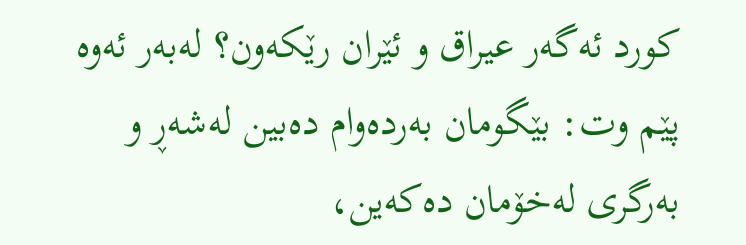كورد ئه‌گه‌ر عیراق و ئێران رێكه‌ون؟ له‌به‌ر ئه‌وه‌ پێم وت: بێگومان به‌رده‌وام ده‌بین له‌شه‌ڕ و به‌رگری له‌خۆمان ده‌كه‌ین،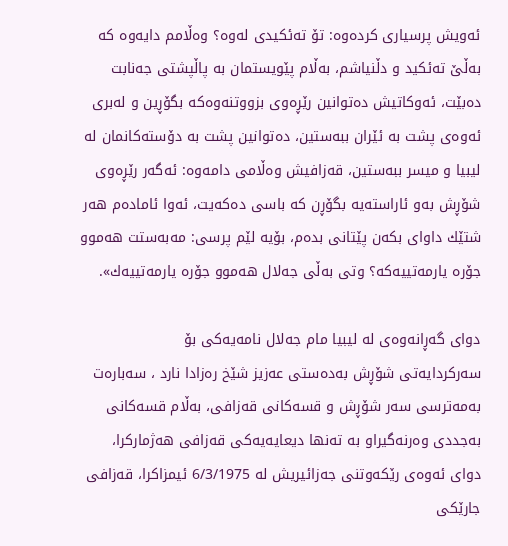ئه‌ویش پرسیاری كرده‌وه‌: تۆ ته‌ئكیدی له‌وه‌؟ وەڵامم دایه‌وه‌ كه‌ به‌ڵێ ته‌ئكید و دڵنیاشم، به‌ڵام پێویستمان به‌ پاڵپشتی جه‌نابت ده‌بێت، ئه‌وكاتیش ده‌توانین رێڕه‌وی بزووتنه‌وه‌كه‌ بگۆڕین و له‌بری ئه‌وه‌ی‌ پشت به‌ ئێران ببه‌ستین، ده‌توانین پشت به‌ دۆسته‌كانمان له‌ لیبیا و میسر ببه‌ستین، قه‌زافیش وەڵامی دامه‌وه‌: ئه‌گه‌ر رێڕه‌وی شۆڕش به‌و ئاراسته‌یه‌ بگۆڕن كه‌ باسی ده‌كه‌یت، ئه‌وا ئاماده‌م هه‌ر شتێك داوای بكه‌ن پێتانی بده‌م، بۆیه‌ لێم پرسی: مه‌به‌ستت هه‌موو جۆره‌ یارمه‌تییه‌كه‌؟ وتی به‌ڵی جه‌لال هه‌موو جۆره‌ یارمه‌تییه‌ك».

دوای گه‌ڕانه‌وه‌ی‌ له‌ لیبیا مام جه‌لال نامه‌یه‌كی‌ بۆ
سه‌ركردایه‌تی شۆڕش به‌ده‌ستی عه‌زیز شێخ ره‌زادا نارد ، سه‌باره‌ت به‌مه‌ترسی سه‌ر شۆڕش و قسه‌كانی قه‌زافی، به‌ڵام قسه‌كانی به‌جددی وه‌رنه‌گیراو به‌ ته‌نها دیعایه‌یه‌كی‌ قه‌زافی هه‌ژماركرا، دوای ئه‌وه‌ی‌ رێكه‌وتنی جه‌زائیریش له‌ 6/3/1975 ئیمزاكرا، قه‌زافی جارێكی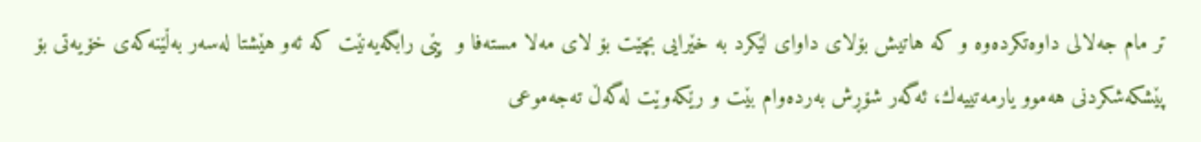تر مام جه‌لالی داوه‌تكرده‌وه‌ و كه‌ هاتیش بۆلای داوای لێكرد به‌ خێرایی بچێت بۆ لای‌ مه‌لا مسته‌فا و  پێی رابگه‌یه‌نێت كه‌ ئه‌و هێشتا له‌سه‌ر به‌ڵێنه‌كه‌ی‌ خۆیه‌تی‌ بۆ پێشكه‌شكردنی هه‌موو یارمه‌تییه‌ك، ئه‌گه‌ر شۆڕش به‌رده‌وام بێت و رێكه‌وێت له‌گه‌ڵ ته‌جه‌موعی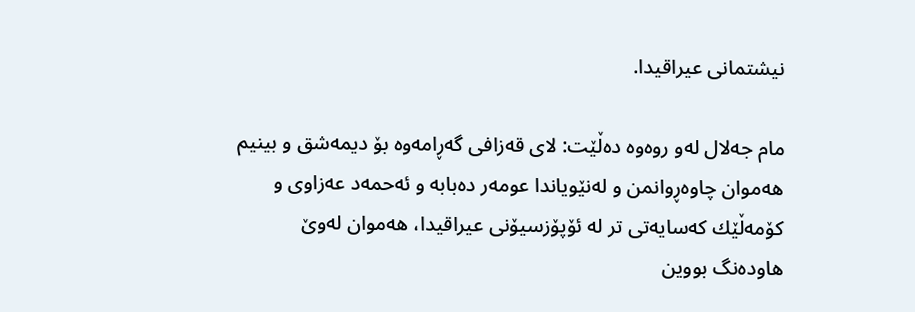نیشتمانی عیراقیدا.

مام جه‌لال له‌و روه‌وه‌ ده‌ڵێت: لای قه‌زافی گه‌ڕامه‌وه‌ بۆ دیمه‌شق و بینیم هه‌موان چاوه‌ڕوانمن و له‌نێویاندا عومه‌ر ده‌بابه‌ و ئه‌حمه‌د عه‌زاوی و كۆمه‌ڵێك كه‌سایه‌تی تر له‌ ئۆپۆزسیۆنی عیراقیدا، هه‌موان له‌وێ هاوده‌نگ بووین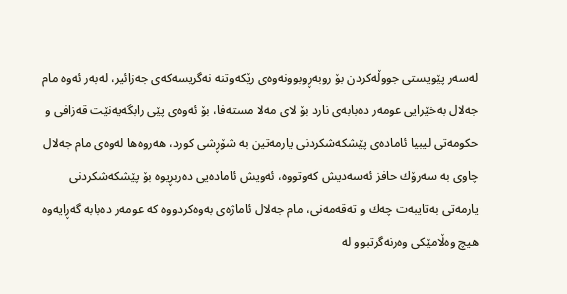له‌سه‌ر پێویستی جووڵه‌كردن بۆ روبه‌ڕوبوونه‌وه‌ی‌ رێكه‌وتنه‌ نه‌گریسه‌كه‌ی‌ جه‌زائیر، له‌به‌ر ئه‌وه‌ مام جه‌لال به‌خێرایی عومه‌ر ده‌بابه‌ی‌ نارد بۆ لای مه‌لا مسته‌فا، بۆ ئه‌وه‌ی‌ پێی رابگه‌یه‌نێت قه‌زافی و حكومه‌تی‌ لیبیا ئاماده‌ی‌ پێشكه‌شكردنی یارمه‌تین به‌ شۆڕشی كورد، هه‌روه‌ها له‌وه‌ی‌ مام جه‌لال چاوی به‌ سه‌رۆك حافز ئه‌سه‌دیش كه‌وتووه‌، ئه‌ویش ئاماده‌یی ده‌ربڕیوه‌ بۆ پێشكه‌شكردنی یارمه‌تی به‌تایبه‌ت چه‌ك و ته‌قه‌مه‌نی، مام جه‌لال ئاماژه‌ی‌ به‌وه‌كردووه‌ كه‌ عومه‌ر ده‌بابه‌ گه‌ڕایه‌وه‌ هیچ وەڵامێكی وه‌رنه‌گرتبوو له‌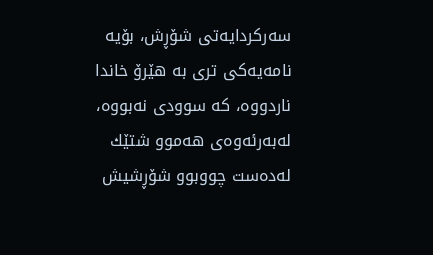سه‌ركردایه‌تی‌ شۆڕش، بۆیه‌ نامه‌یه‌كی‌ تری به‌ هێرۆ خاندا ناردووه‌، كه‌ سوودی نه‌بووه‌، له‌به‌رئه‌وه‌ی‌ هه‌موو شتێك له‌ده‌ست چووبوو شۆڕشیش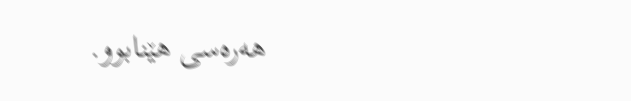هه‌ره‌سی هێنابوو.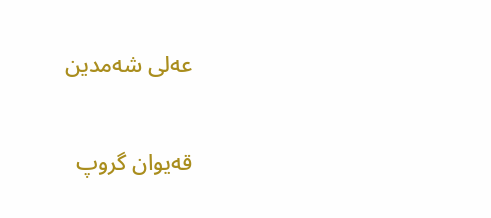عه‌لی شه‌مدین

قەیوان گروپ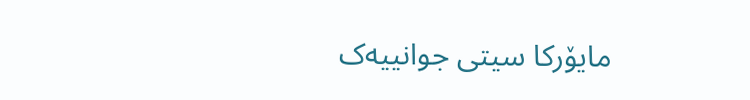مایۆرکا سیتی جوانییەک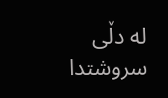لە دڵی سروشتدا